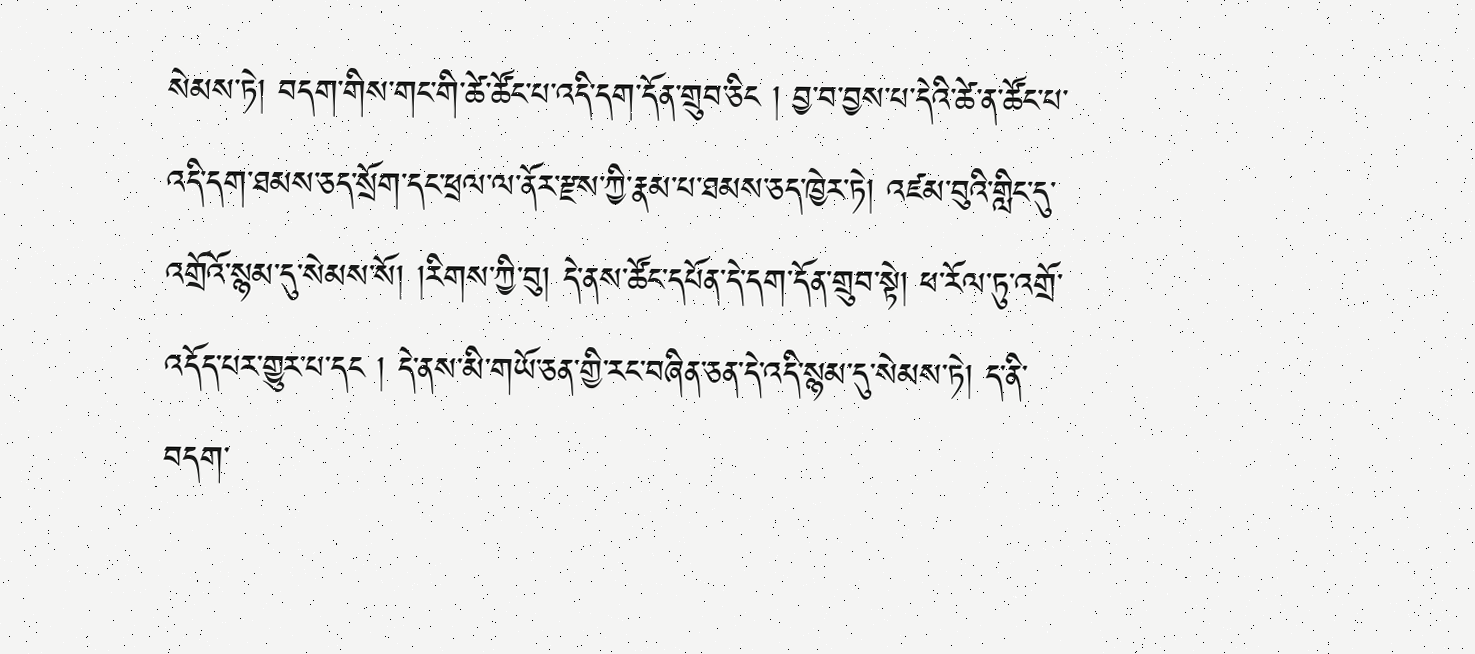སེམས་ཏེ། བདག་གིས་གང་གི་ཚེ་ཚོང་པ་འདི་དག་དོན་གྲུབ་ཅིང ། བྱ་བ་བྱས་པ་དེའི་ཚེ་ན་ཚོང་པ་འདི་དག་ཐམས་ཅད་སྲོག་དང་ཕྲལ་ལ་ནོར་རྫས་ཀྱི་རྣམ་པ་ཐམས་ཅད་ཁྱེར་ཏེ། འཛམ་བུའི་གླིང་དུ་འགྲོའོ་སྙམ་དུ་སེམས་སོ། །རིགས་ཀྱི་བུ། དེ་ནས་ཚོང་དཔོན་དེ་དག་དོན་གྲུབ་སྟེ། ཕ་རོལ་ཏུ་འགྲོ་འདོད་པར་གྱུར་པ་དང ། དེ་ནས་མི་གཡོ་ཅན་གྱི་རང་བཞིན་ཅན་དེ་འདི་སྙམ་དུ་སེམས་ཏེ། ད་ནི་བདག་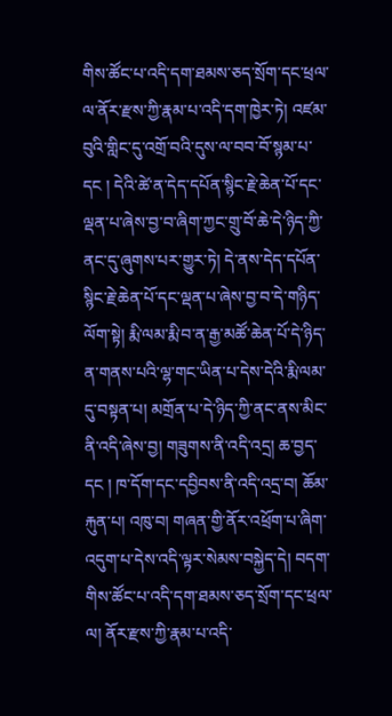གིས་ཚོང་པ་འདི་དག་ཐམས་ཅད་སྲོག་དང་ཕྲལ་ལ་ནོར་རྫས་ཀྱི་རྣམ་པ་འདི་དག་ཁྱེར་ཏེ། འཛམ་བུའི་གླིང་དུ་འགྲོ་བའི་དུས་ལ་བབ་བོ་སྙམ་པ་དང ། དེའི་ཚེ་ན་དེད་དཔོན་སྙིང་རྗེ་ཆེན་པོ་དང་ལྡན་པ་ཞེས་བྱ་བ་ཞིག་ཀྱང་གྲུ་བོ་ཆེ་དེ་ཉིད་ཀྱི་ནང་དུ་ཞུགས་པར་གྱུར་ཏེ། དེ་ནས་དེད་དཔོན་སྙིང་རྗེ་ཆེན་པོ་དང་ལྡན་པ་ཞེས་བྱ་བ་དེ་གཉིད་ལོག་སྟེ། རྨི་ལམ་རྨི་བ་ན་རྒྱ་མཚོ་ཆེན་པོ་དེ་ཉིད་ན་གནས་པའི་ལྷ་གང་ཡིན་པ་དེས་དེའི་རྨི་ལམ་དུ་བསྟན་པ། མགྲོན་པ་དེ་ཉིད་ཀྱི་ནང་ནས་མིང་ནི་འདི་ཞེས་བྱ། གཟུགས་ནི་འདི་འདྲ། ཆ་བྱད་དང ། ཁ་དོག་དང་དབྱིབས་ནི་འདི་འདྲ་བ། ཆོམ་རྐུན་པ། འཁུ་བ། གཞན་གྱི་ནོར་འཕྲོག་པ་ཞིག་འདུག་པ་དེས་འདི་ལྟར་སེམས་བསྐྱེད་དེ། བདག་གིས་ཚོང་པ་འདི་དག་ཐམས་ཅད་སྲོག་དང་ཕྲལ་ལ། ནོར་རྫས་ཀྱི་རྣམ་པ་འདི་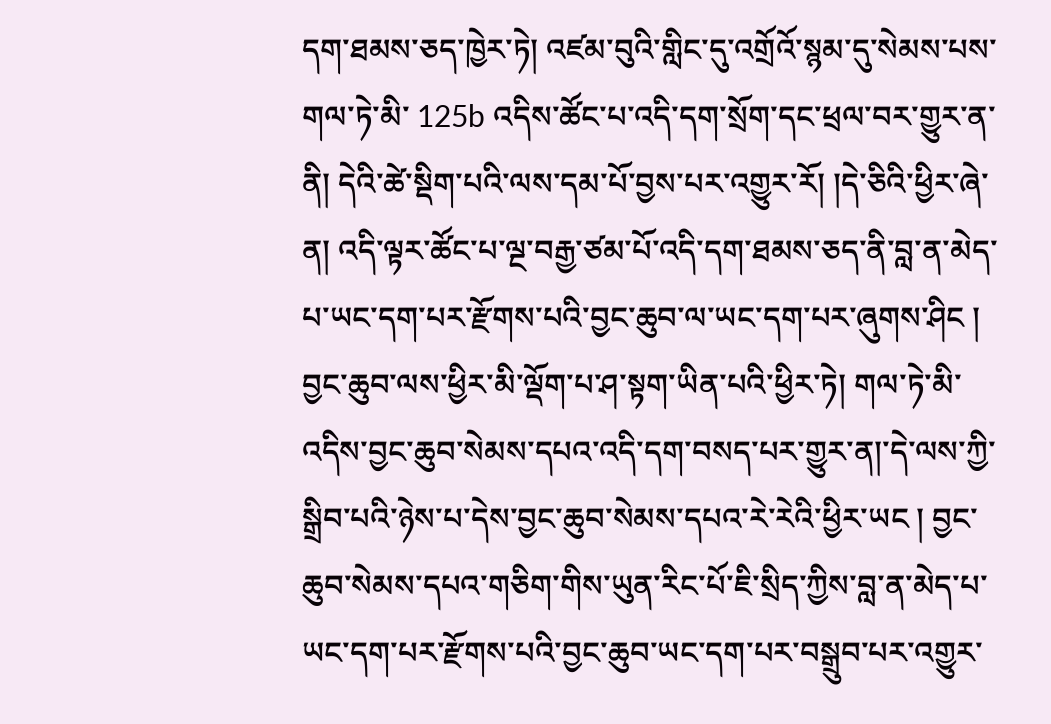དག་ཐམས་ཅད་ཁྱེར་ཏེ། འཛམ་བུའི་གླིང་དུ་འགྲོའོ་སྙམ་དུ་སེམས་པས་གལ་ཏེ་མི་ 125b འདིས་ཚོང་པ་འདི་དག་སྲོག་དང་ཕྲལ་བར་གྱུར་ན་ནི། དེའི་ཚེ་སྡིག་པའི་ལས་དམ་པོ་བྱས་པར་འགྱུར་རོ། །དེ་ཅིའི་ཕྱིར་ཞེ་ན། འདི་ལྟར་ཚོང་པ་ལྔ་བརྒྱ་ཙམ་པོ་འདི་དག་ཐམས་ཅད་ནི་བླ་ན་མེད་པ་ཡང་དག་པར་རྫོགས་པའི་བྱང་ཆུབ་ལ་ཡང་དག་པར་ཞུགས་ཤིང ། བྱང་ཆུབ་ལས་ཕྱིར་མི་ལྡོག་པ་ཤ་སྟག་ཡིན་པའི་ཕྱིར་ཏེ། གལ་ཏེ་མི་འདིས་བྱང་ཆུབ་སེམས་དཔའ་འདི་དག་བསད་པར་གྱུར་ན།་དེ་ལས་ཀྱི་སྒྲིབ་པའི་ཉེས་པ་དེས་བྱང་ཆུབ་སེམས་དཔའ་རེ་རེའི་ཕྱིར་ཡང ། བྱང་ཆུབ་སེམས་དཔའ་གཅིག་གིས་ཡུན་རིང་པོ་ཇི་སྲིད་ཀྱིས་བླ་ན་མེད་པ་ཡང་དག་པར་རྫོགས་པའི་བྱང་ཆུབ་ཡང་དག་པར་བསྒྲུབ་པར་འགྱུར་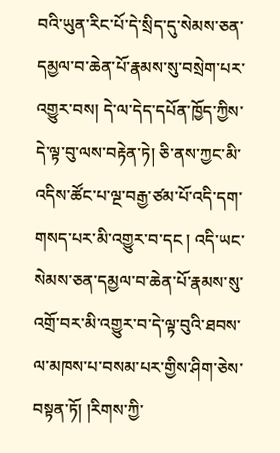བའི་ཡུན་རིང་པོ་དེ་སྲིད་དུ་སེམས་ཅན་དམྱལ་བ་ཆེན་པོ་རྣམས་སུ་བསྲེག་པར་འགྱུར་བས། དེ་ལ་དེད་དཔོན་ཁྱོད་ཀྱིས་དེ་ལྟ་བུ་ལས་བརྟེན་ཏེ། ཅི་ནས་ཀྱང་མི་འདིས་ཚོང་པ་ལྔ་བརྒྱ་ཙམ་པོ་འདི་དག་གསད་པར་མི་འགྱུར་བ་དང ། འདི་ཡང་སེམས་ཅན་དམྱལ་བ་ཆེན་པོ་རྣམས་སུ་འགྲོ་བར་མི་འགྱུར་བ་དེ་ལྟ་བུའི་ཐབས་ལ་མཁས་པ་བསམ་པར་གྱིས་ཤིག་ཅེས་བསྟན་ཏོ། །རིགས་ཀྱི་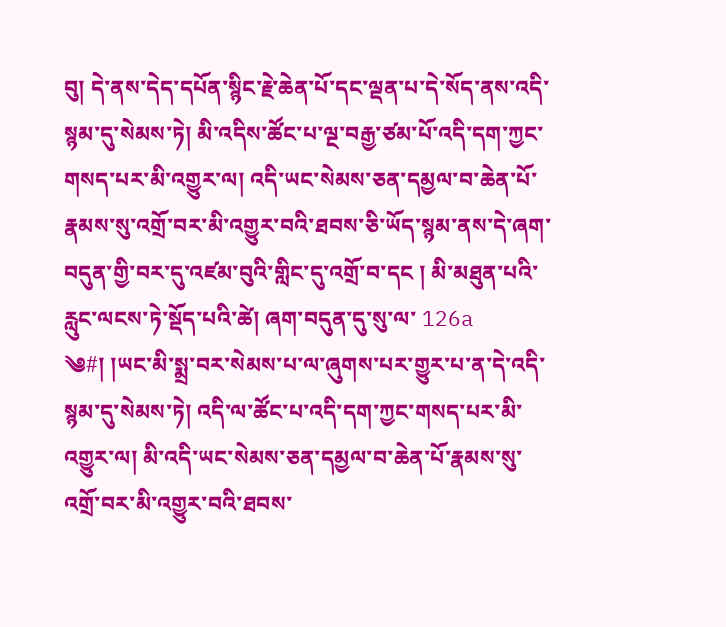བུ། དེ་ནས་དེད་དཔོན་སྙིང་རྗེ་ཆེན་པོ་དང་ལྡན་པ་དེ་སོད་ནས་འདི་སྙམ་དུ་སེམས་ཏེ། མི་འདིས་ཚོང་པ་ལྔ་བརྒྱ་ཙམ་པོ་འདི་དག་ཀྱང་གསད་པར་མི་འགྱུར་ལ། འདི་ཡང་སེམས་ཅན་དམྱལ་བ་ཆེན་པོ་རྣམས་སུ་འགྲོ་བར་མི་འགྱུར་བའི་ཐབས་ཅི་ཡོད་སྙམ་ནས་དེ་ཞག་བདུན་གྱི་བར་དུ་འཛམ་བུའི་གླིང་དུ་འགྲོ་བ་དང ། མི་མཐུན་པའི་རླུང་ལངས་ཏེ་སྡོད་པའི་ཚེ། ཞག་བདུན་དུ་སུ་ལ་ 126a ༄#། །ཡང་མི་སྨྲ་བར་སེམས་པ་ལ་ཞུགས་པར་གྱུར་པ་ན་དེ་འདི་སྙམ་དུ་སེམས་ཏེ། འདི་ལ་ཚོང་པ་འདི་དག་ཀྱང་གསད་པར་མི་འགྱུར་ལ། མི་འདི་ཡང་སེམས་ཅན་དམྱལ་བ་ཆེན་པོ་རྣམས་སུ་འགྲོ་བར་མི་འགྱུར་བའི་ཐབས་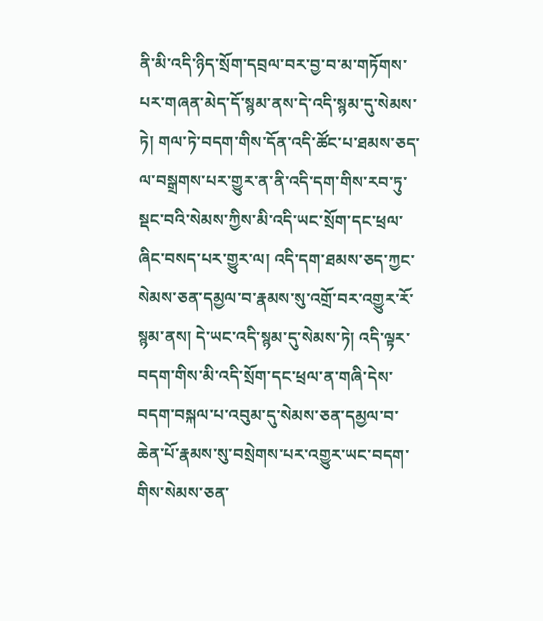ནི་མི་འདི་ཉིད་སྲོག་དབྲལ་བར་བྱ་བ་མ་གཏོགས་པར་གཞན་མེད་དོ་སྙམ་ནས་དེ་འདི་སྙམ་དུ་སེམས་ཏེ། གལ་ཏེ་བདག་གིས་དོན་འདི་ཚོང་པ་ཐམས་ཅད་ལ་བསྒྲགས་པར་གྱུར་ན་ནི་འདི་དག་གིས་རབ་ཏུ་སྡང་བའི་སེམས་ཀྱིས་མི་འདི་ཡང་སྲོག་དང་ཕྲལ་ཞིང་བསད་པར་གྱུར་ལ། འདི་དག་ཐམས་ཅད་ཀྱང་སེམས་ཅན་དམྱལ་བ་རྣམས་སུ་འགྲོ་བར་འགྱུར་རོ་སྙམ་ནས། དེ་ཡང་འདི་སྙམ་དུ་སེམས་ཏེ། འདི་ལྟར་བདག་གིས་མི་འདི་སྲོག་དང་ཕྲལ་ན་གཞི་དེས་བདག་བསྐལ་པ་འབུམ་དུ་སེམས་ཅན་དམྱལ་བ་ཆེན་པོ་རྣམས་སུ་བསྲེགས་པར་འགྱུར་ཡང་བདག་གིས་སེམས་ཅན་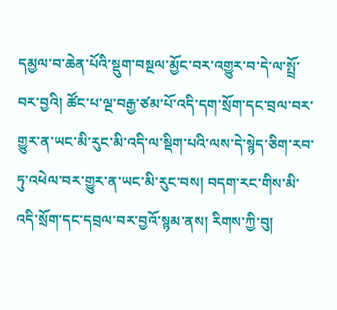དམྱལ་བ་ཆེན་པོའི་སྡུག་བསྔལ་མྱོང་བར་འགྱུར་བ་དེ་ལ་སྤྲོ་བར་བྱའི། ཚོང་པ་ལྔ་བརྒྱ་ཙམ་པོ་འདི་དག་སྲོག་དང་བྲལ་བར་གྱུར་ན་ཡང་མི་རུང་མི་འདི་ལ་སྡིག་པའི་ལས་དེ་སྙེད་ཅིག་རབ་ཏུ་འཕེལ་བར་གྱུར་ན་ཡང་མི་རུང་བས། བདག་རང་གིས་མི་འདི་སྲོག་དང་དབྲལ་བར་བྱའོ་སྙམ་ནས། རིགས་ཀྱི་བུ།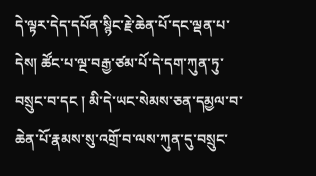དེ་ལྟར་དེད་དཔོན་སྙིང་རྗེ་ཆེན་པོ་དང་ལྡན་པ་དེས། ཚོང་པ་ལྔ་བརྒྱ་ཙམ་པོ་དེ་དག་ཀུན་ཏུ་བསྲུང་བ་དང ། མི་དེ་ཡང་སེམས་ཅན་དམྱལ་བ་ཆེན་པོ་རྣམས་སུ་འགྲོ་བ་ལས་ཀུན་དུ་བསྲུང་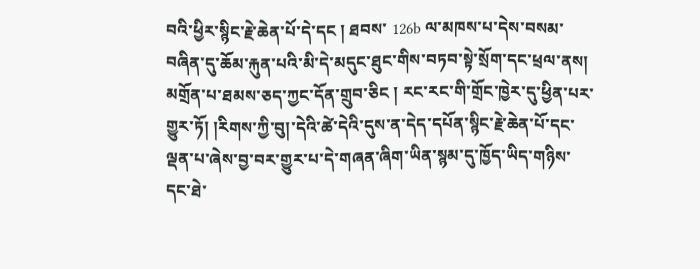བའི་ཕྱིར་སྙིང་རྗེ་ཆེན་པོ་དེ་དང ། ཐབས་ 126b ལ་མཁས་པ་དེས་བསམ་བཞིན་དུ་ཆོམ་རྐུན་པའི་མི་དེ་མདུང་ཐུང་གིས་བཏབ་སྟེ་སྲོག་དང་ཕྲལ་ནས། མགྲོན་པ་ཐམས་ཅད་ཀྱང་དོན་གྲུབ་ཅིང ། རང་རང་གི་གྲོང་ཁྱེར་དུ་ཕྱིན་པར་གྱུར་ཏོ། །རིགས་ཀྱི་བུ།་དེའི་ཚེ་དེའི་དུས་ན་དེད་དཔོན་སྙིང་རྗེ་ཆེན་པོ་དང་ལྡན་པ་ཞེས་བྱ་བར་གྱུར་པ་དེ་གཞན་ཞིག་ཡིན་སྙམ་དུ་ཁྱོད་ཡིད་གཉིས་དང་ཐེ་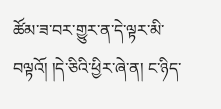ཚོམ་ཟ་བར་གྱུར་ན་དེ་ལྟར་མི་བལྟའོ། །དེ་ཅིའི་ཕྱིར་ཞེ་ན། ང་ཉིད་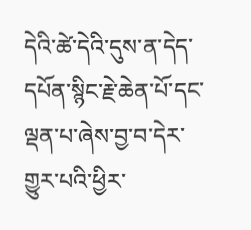དེའི་ཚེ་དེའི་དུས་ན་དེད་དཔོན་སྙིང་རྗེ་ཆེན་པོ་དང་ལྡན་པ་ཞེས་བྱ་བ་དེར་གྱུར་པའི་ཕྱིར་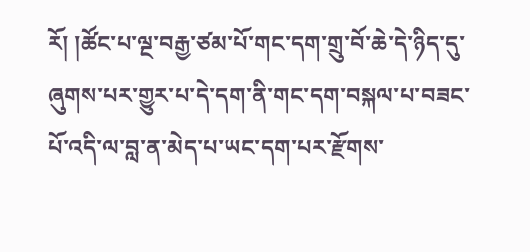རོ། །ཚོང་པ་ལྔ་བརྒྱ་ཙམ་པོ་གང་དག་གྲུ་བོ་ཆེ་དེ་ཉིད་དུ་ཞུགས་པར་གྱུར་པ་དེ་དག་ནི་གང་དག་བསྐལ་པ་བཟང་པོ་འདི་ལ་བླ་ན་མེད་པ་ཡང་དག་པར་རྫོགས་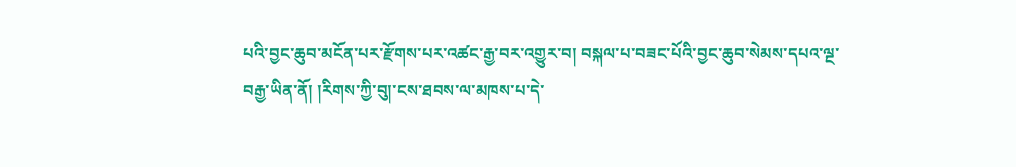པའི་བྱང་ཆུབ་མངོན་པར་རྫོགས་པར་འཚང་རྒྱ་བར་འགྱུར་བ། བསྐལ་པ་བཟང་པོའི་བྱང་ཆུབ་སེམས་དཔའ་ལྔ་བརྒྱ་ཡིན་ནོ། །རིགས་ཀྱི་བུ།་ངས་ཐབས་ལ་མཁས་པ་དེ་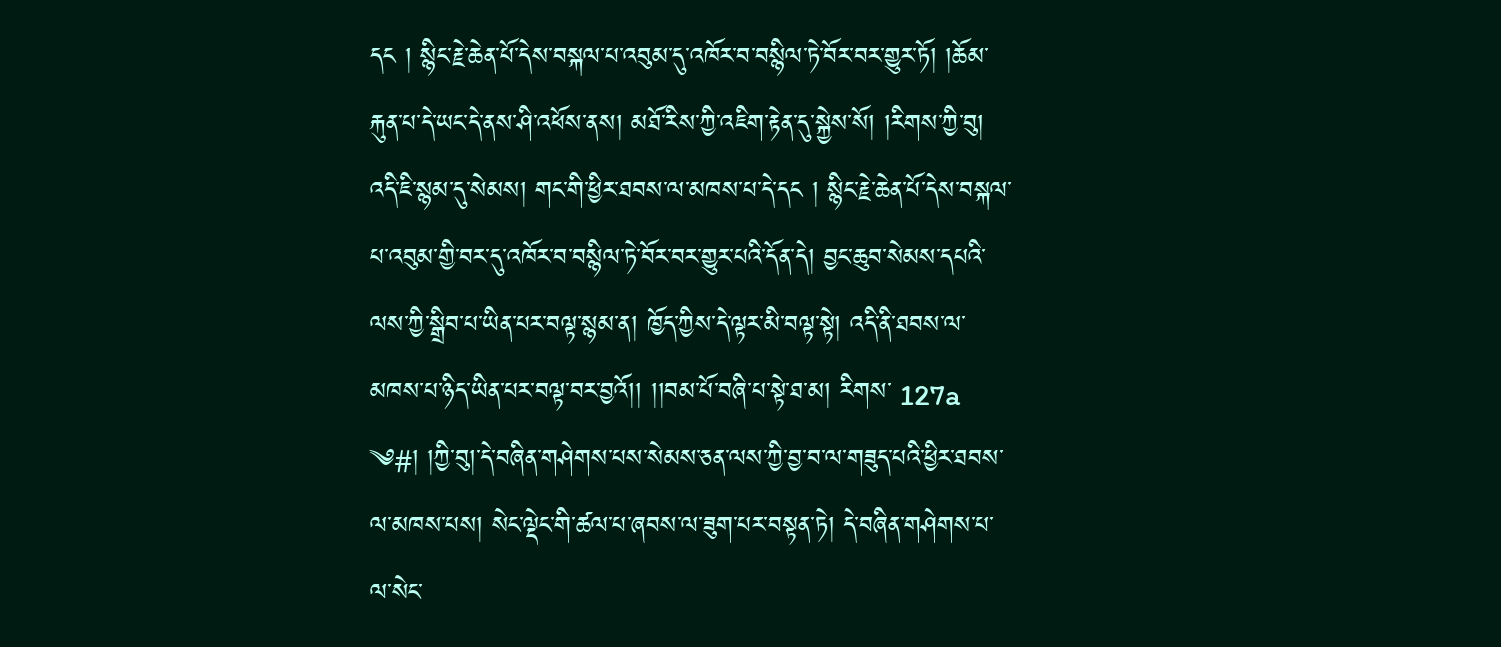དང ། སྙིང་རྗེ་ཆེན་པོ་དེས་བསྐལ་པ་འབུམ་དུ་འཁོར་བ་བསྙིལ་ཏེ་བོར་བར་གྱུར་ཏོ། །ཆོམ་རྐུན་པ་དེ་ཡང་དེ་ནས་ཤི་འཕོས་ནས། མཐོ་རིས་ཀྱི་འཇིག་རྟེན་དུ་སྐྱེས་སོ། །རིགས་ཀྱི་བུ། འདི་ཇི་སྙམ་དུ་སེམས། གང་གི་ཕྱིར་ཐབས་ལ་མཁས་པ་དེ་དང ། སྙིང་རྗེ་ཆེན་པོ་དེས་བསྐལ་པ་འབུམ་གྱི་བར་དུ་འཁོར་བ་བསྙིལ་ཏེ་བོར་བར་གྱུར་པའི་དོན་དེ། བྱང་ཆུབ་སེམས་དཔའི་ལས་ཀྱི་སྒྲིབ་པ་ཡིན་པར་བལྟ་སྙམ་ན། ཁྱོད་ཀྱིས་དེ་ལྟར་མི་བལྟ་སྟེ། འདི་ནི་ཐབས་ལ་མཁས་པ་ཉིད་ཡིན་པར་བལྟ་བར་བྱའོ།། །།བམ་པོ་བཞི་པ་སྟེ་ཐ་མ། རིགས་ 127a ༄#། །ཀྱི་བུ།་དེ་བཞིན་གཤེགས་པས་སེམས་ཅན་ལས་ཀྱི་བྱ་བ་ལ་གཟུད་པའི་ཕྱིར་ཐབས་ལ་མཁས་པས། སེང་ལྡེང་གི་ཚལ་པ་ཞབས་ལ་ཟུག་པར་བསྟན་ཏེ། དེ་བཞིན་གཤེགས་པ་ལ་སེང་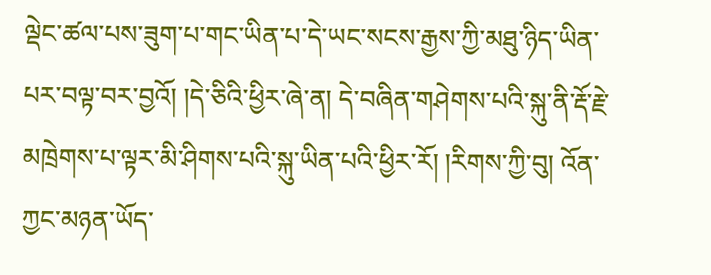ལྡེང་ཚལ་པས་ཟུག་པ་གང་ཡིན་པ་དེ་ཡང་སངས་རྒྱས་ཀྱི་མཐུ་ཉིད་ཡིན་པར་བལྟ་བར་བྱའོ། །དེ་ཅིའི་ཕྱིར་ཞེ་ན། དེ་བཞིན་གཤེགས་པའི་སྐུ་ནི་རྡོ་རྗེ་མཁྲེགས་པ་ལྟར་མི་ཤིགས་པའི་སྐུ་ཡིན་པའི་ཕྱིར་རོ། །རིགས་ཀྱི་བུ། འོན་ཀྱང་མཉན་ཡོད་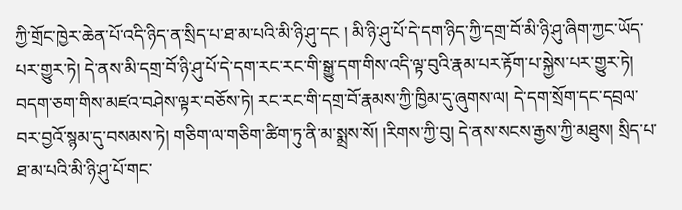ཀྱི་གྲོང་ཁྱེར་ཆེན་པོ་འདི་ཉིད་ན་སྲིད་པ་ཐ་མ་པའི་མི་ཉི་ཤུ་དང ། མི་ཉི་ཤུ་པོ་དེ་དག་ཉིད་ཀྱི་དགྲ་བོ་མི་ཉི་ཤུ་ཞིག་ཀྱང་ཡོད་པར་གྱུར་ཏེ། དེ་ནས་མི་དགྲ་བོ་ཉི་ཤུ་པོ་དེ་དག་རང་རང་གི་སྒྱུ་དག་གིས་འདི་ལྟ་བུའི་རྣམ་པར་རྟོག་པ་སྐྱེས་པར་གྱུར་ཏེ། བདག་ཅག་གིས་མཛའ་བཤེས་ལྟར་བཅོས་ཏེ། རང་རང་གི་དགྲ་བོ་རྣམས་ཀྱི་ཁྱིམ་དུ་ཞུགས་ལ། དེ་དག་སྲོག་དང་དབྲལ་བར་བྱའོ་སྙམ་དུ་བསམས་ཏེ། གཅིག་ལ་གཅིག་ཚིག་ཏུ་ནི་མ་སྨྲས་སོ། །རིགས་ཀྱི་བུ། དེ་ནས་སངས་རྒྱས་ཀྱི་མཐུས། སྲིད་པ་ཐ་མ་པའི་མི་ཉི་ཤུ་པོ་གང་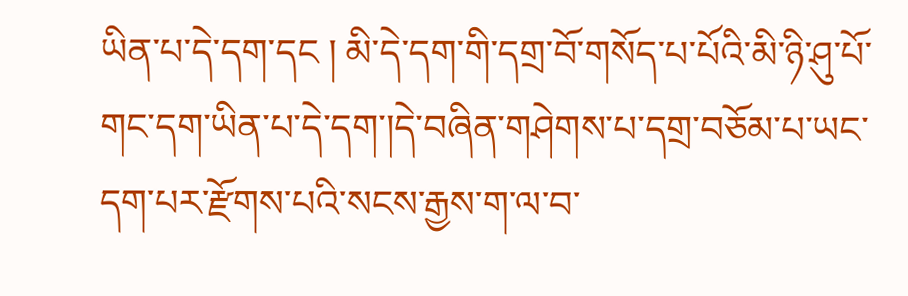ཡིན་པ་དེ་དག་དང ། མི་དེ་དག་གི་དགྲ་བོ་གསོད་པ་པོའི་མི་ཉི་ཤུ་པོ་གང་དག་ཡིན་པ་དེ་དག་།དེ་བཞིན་གཤེགས་པ་དགྲ་བཅོམ་པ་ཡང་དག་པར་རྫོགས་པའི་སངས་རྒྱས་ག་ལ་བ་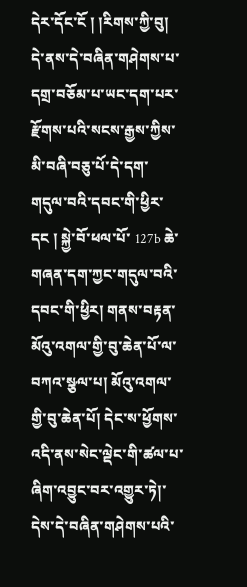དེར་དོང་ངོ ། །རིགས་ཀྱི་བུ། དེ་ནས་དེ་བཞིན་གཤེགས་པ་དགྲ་བཅོམ་པ་ཡང་དག་པར་རྫོགས་པའི་སངས་རྒྱས་ཀྱིས་མི་བཞི་བཅུ་པོ་དེ་དག་གདུལ་བའི་དབང་གི་ཕྱིར་དང ། སྐྱེ་བོ་ཕལ་པོ་ 127b ཆེ་གཞན་དག་ཀྱང་གདུལ་བའི་དབང་གི་ཕྱིར། གནས་བརྟན་མོའུ་འགལ་གྱི་བུ་ཆེན་པོ་ལ་བཀའ་སྩལ་པ། མོའུ་འགལ་གྱི་བུ་ཆེན་པོ། དེང་ས་ཕྱོགས་འདི་ནས་སེང་ལྡེང་གི་ཚལ་པ་ཞིག་འབྱུང་བར་འགྱུར་ཏེ།་དེས་དེ་བཞིན་གཤེགས་པའི་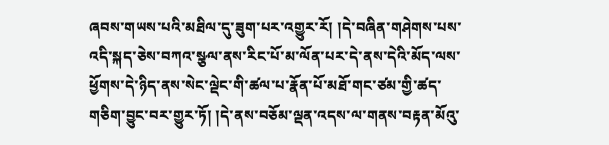ཞབས་གཡས་པའི་མཐིལ་དུ་ཟུག་པར་འགྱུར་རོ། །དེ་བཞིན་གཤེགས་པས་འདི་སྐད་ཅེས་བཀའ་སྩལ་ནས་རིང་པོ་མ་ལོན་པར་དེ་ནས་དེའི་མོད་ལས་ཕྱོགས་དེ་ཉིད་ནས་སེང་ལྡེང་གི་ཚལ་པ་རྣོན་པོ་མཐོ་གང་ཙམ་གྱི་ཚད་གཅིག་བྱུང་བར་གྱུར་ཏོ། །དེ་ནས་བཅོམ་ལྡན་འདས་ལ་གནས་བརྟན་མོའུ་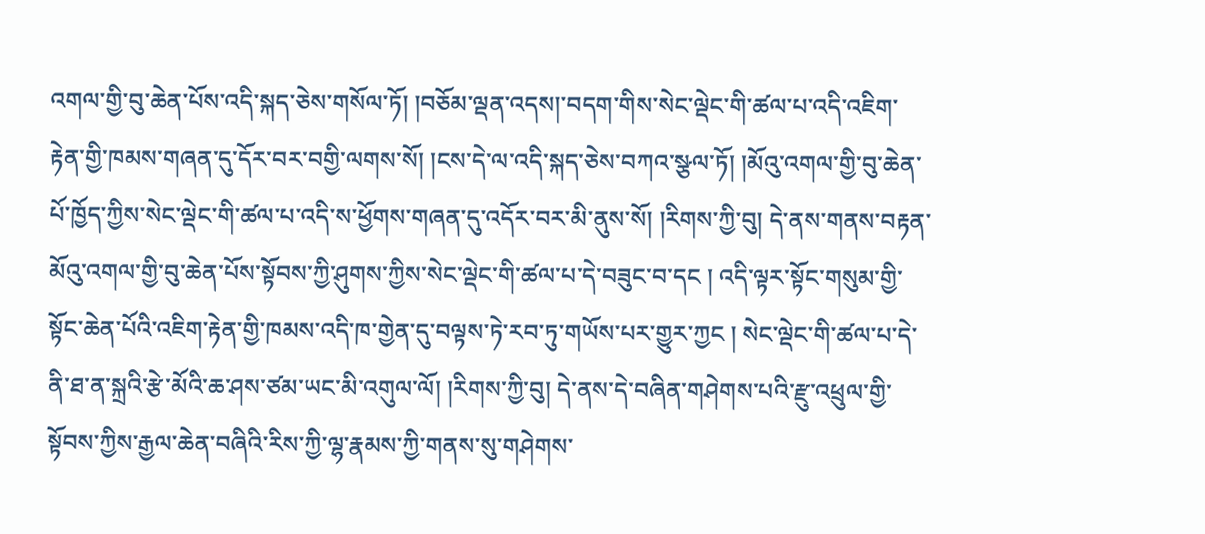འགལ་གྱི་བུ་ཆེན་པོས་འདི་སྐད་ཅེས་གསོལ་ཏོ། །བཅོམ་ལྡན་འདས།་བདག་གིས་སེང་ལྡེང་གི་ཚལ་པ་འདི་འཇིག་རྟེན་གྱི་ཁམས་གཞན་དུ་དོར་བར་བགྱི་ལགས་སོ། །ངས་དེ་ལ་འདི་སྐད་ཅེས་བཀའ་སྩལ་ཏོ། །མོའུ་འགལ་གྱི་བུ་ཆེན་པོ་ཁྱོད་ཀྱིས་སེང་ལྡེང་གི་ཚལ་པ་འདི་ས་ཕྱོགས་གཞན་དུ་འདོར་བར་མི་ནུས་སོ། །རིགས་ཀྱི་བུ། དེ་ནས་གནས་བརྟན་མོའུ་འགལ་གྱི་བུ་ཆེན་པོས་སྟོབས་ཀྱི་ཤུགས་ཀྱིས་སེང་ལྡེང་གི་ཚལ་པ་དེ་བཟུང་བ་དང ། འདི་ལྟར་སྟོང་གསུམ་གྱི་སྟོང་ཆེན་པོའི་འཇིག་རྟེན་གྱི་ཁམས་འདི་ཁ་གྱེན་དུ་བལྟས་ཏེ་རབ་ཏུ་གཡོས་པར་གྱུར་ཀྱང ། སེང་ལྡེང་གི་ཚལ་པ་དེ་ནི་ཐ་ན་སྐྲའི་རྩེ་མོའི་ཆ་ཤས་ཙམ་ཡང་མི་འགུལ་ལོ། །རིགས་ཀྱི་བུ། དེ་ནས་དེ་བཞིན་གཤེགས་པའི་རྫུ་འཕྲུལ་གྱི་སྟོབས་ཀྱིས་རྒྱལ་ཆེན་བཞིའི་རིས་ཀྱི་ལྷ་རྣམས་ཀྱི་གནས་སུ་གཤེགས་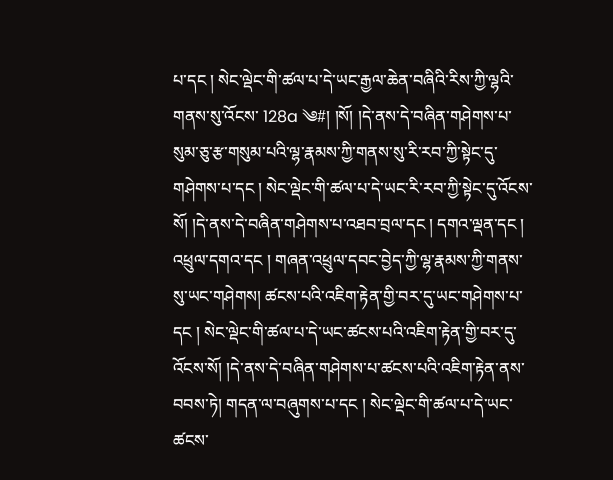པ་དང ། སེང་ལྡེང་གི་ཚལ་པ་དེ་ཡང་རྒྱལ་ཆེན་བཞིའི་རིས་ཀྱི་ལྷའི་གནས་སུ་འོངས་ 128a ༄#། །སོ། །དེ་ནས་དེ་བཞིན་གཤེགས་པ་སུམ་ཅུ་རྩ་གསུམ་པའི་ལྷ་རྣམས་ཀྱི་གནས་སུ་རི་རབ་ཀྱི་སྟེང་དུ་གཤེགས་པ་དང ། སེང་ལྡེང་གི་ཚལ་པ་དེ་ཡང་རི་རབ་ཀྱི་སྟེང་དུ་འོངས་སོ། །དེ་ནས་དེ་བཞིན་གཤེགས་པ་འཐབ་བྲལ་དང ། དགའ་ལྡན་དང ། འཕྲུལ་དགའ་དང ། གཞན་འཕྲུལ་དབང་བྱེད་ཀྱི་ལྷ་རྣམས་ཀྱི་གནས་སུ་ཡང་གཤེགས། ཚངས་པའི་འཇིག་རྟེན་གྱི་བར་དུ་ཡང་གཤེགས་པ་དང ། སེང་ལྡེང་གི་ཚལ་པ་དེ་ཡང་ཚངས་པའི་འཇིག་རྟེན་གྱི་བར་དུ་འོངས་སོ། །དེ་ནས་དེ་བཞིན་གཤེགས་པ་ཚངས་པའི་འཇིག་རྟེན་ནས་བབས་ཏེ། གདན་ལ་བཞུགས་པ་དང ། སེང་ལྡེང་གི་ཚལ་པ་དེ་ཡང་ཚངས་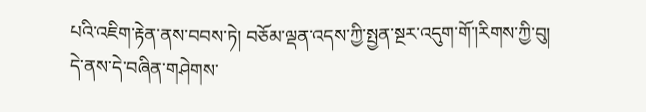པའི་འཇིག་རྟེན་ནས་བབས་ཏེ། བཅོམ་ལྡན་འདས་ཀྱི་སྤྱན་སྔར་འདུག་གོ་།རིགས་ཀྱི་བུ། དེ་ནས་དེ་བཞིན་གཤེགས་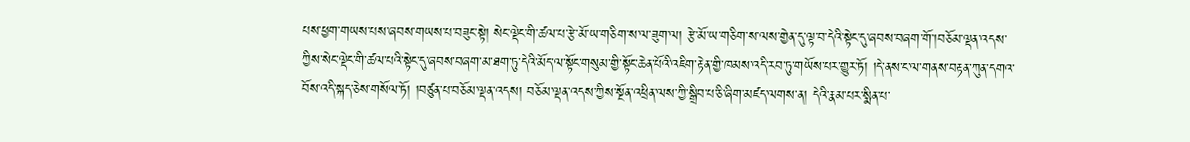པས་ཕྱག་གཡས་པས་ཞབས་གཡས་པ་བཟུང་སྟེ། སེང་ལྡེང་གི་ཚལ་པ་རྩེ་མོ་ཡ་གཅིག་ས་ལ་ཟུག་ལ། རྩེ་མོ་ཡ་གཅིག་ས་ལས་གྱེན་དུ་ལྟ་བ་དེའི་སྟེང་དུ་ཞབས་བཞག་གོ་།བཅོམ་ལྡན་འདས་ཀྱིས་སེང་ལྡེང་གི་ཚལ་པའི་སྟེང་དུ་ཞབས་བཞག་མ་ཐག་ཏུ་དེའི་མོད་ལ་སྟོང་གསུམ་གྱི་སྟོང་ཆེན་པོའི་འཇིག་རྟེན་གྱི་ཁམས་འདི་རབ་ཏུ་གཡོས་པར་གྱུར་ཏོ། །དེ་ནས་ང་ལ་གནས་བརྟན་ཀུན་དགའ་བོས་འདི་སྐད་ཅེས་གསོལ་ཏོ། །བཙུན་པ་བཅོམ་ལྡན་འདས། བཅོམ་ལྡན་འདས་ཀྱིས་སྔོན་འཕྲིན་ལས་ཀྱི་སྒྲིབ་པ་ཅི་ཞིག་མཛད་ལགས་ན། དེའི་རྣམ་པར་སྨིན་པ་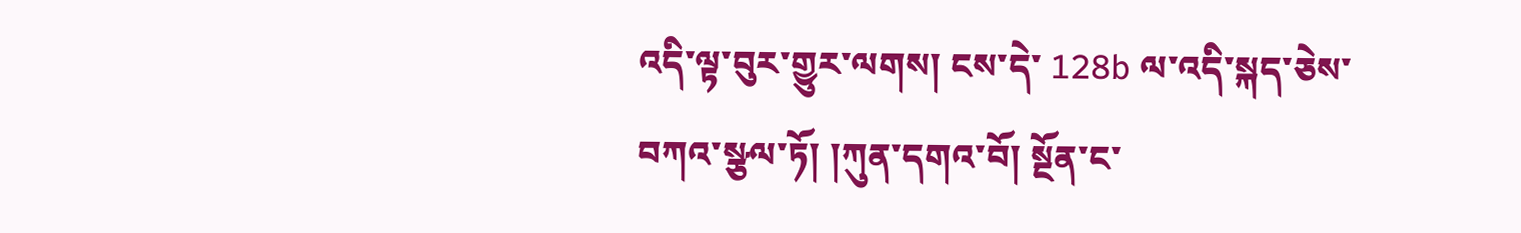འདི་ལྟ་བུར་གྱུར་ལགས། ངས་དེ་ 128b ལ་འདི་སྐད་ཅེས་བཀའ་སྩལ་ཏོ། །ཀུན་དགའ་བོ། སྔོན་ང་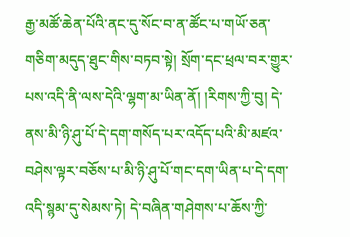རྒྱ་མཚོ་ཆེན་པོའི་ནང་དུ་སོང་བ་ན་ཚོང་པ་གཡོ་ཅན་གཅིག་མདུད་ཐུང་གིས་བཏབ་སྟེ། སྲོག་དང་ཕྲལ་བར་གྱུར་པས་འདི་ནི་ལས་དེའི་ལྷག་མ་ཡིན་ནོ། །རིགས་ཀྱི་བུ། དེ་ནས་མི་ཉི་ཤུ་པོ་དེ་དག་གསོད་པར་འདོད་པའི་མི་མཛའ་བཤེས་ལྟར་བཅོས་པ་མི་ཉི་ཤུ་པོ་གང་དག་ཡིན་པ་དེ་དག་འདི་སྙམ་དུ་སེམས་ཏེ། དེ་བཞིན་གཤེགས་པ་ཆོས་ཀྱི་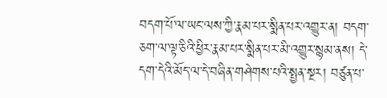བདག་པོ་ལ་ཡང་ལས་ཀྱི་རྣམ་པར་སྨིན་པར་འགྱུར་ན། བདག་ཅག་ལ་ལྟ་ཅིའི་ཕྱིར་རྣམ་པར་སྨིན་པར་མི་འགྱུར་སྙམ་ནས། དེ་དག་དེའི་མོད་ལ་དེ་བཞིན་གཤེགས་པའི་སྤྱན་སྔར། བཙུན་པ་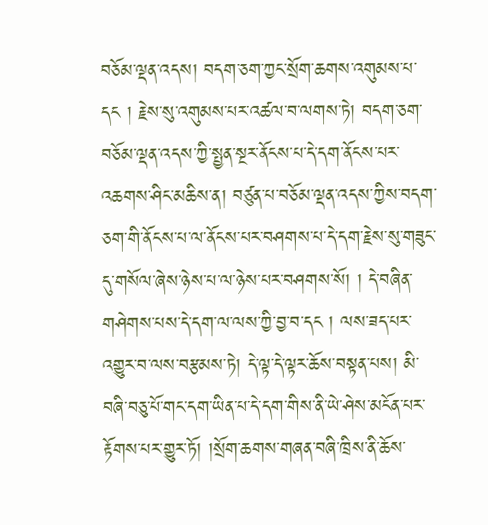བཅོམ་ལྡན་འདས། བདག་ཅག་ཀྱང་སྲོག་ཆགས་འགུམས་པ་དང ། རྗེས་སུ་འགུམས་པར་འཚལ་བ་ལགས་ཏེ། བདག་ཅག་བཅོམ་ལྡན་འདས་ཀྱི་སྤྱན་སྔར་ནོངས་པ་དེ་དག་ནོངས་པར་འཆགས་ཤིང་མཆིས་ན། བཙུན་པ་བཅོམ་ལྡན་འདས་ཀྱིས་བདག་ཅག་གི་ནོངས་པ་ལ་ནོངས་པར་བཤགས་པ་དེ་དག་རྗེས་སུ་གཟུང་དུ་གསོལ་ཞེས་ཉེས་པ་ལ་ཉེས་པར་བཤགས་སོ། ། དེ་བཞིན་གཤེགས་པས་དེ་དག་ལ་ལས་ཀྱི་བྱ་བ་དང ། ལས་ཟད་པར་འགྱུར་བ་ལས་བརྩམས་ཏེ། དེ་ལྟ་དེ་ལྟར་ཆོས་བསྟན་པས། མི་བཞི་བཅུ་པོ་གང་དག་ཡིན་པ་དེ་དག་གིས་ནི་ཡེ་ཤེས་མངོན་པར་རྟོགས་པར་གྱུར་ཏོ། །སྲོག་ཆགས་གཞན་བཞི་ཁྲིས་ནི་ཆོས་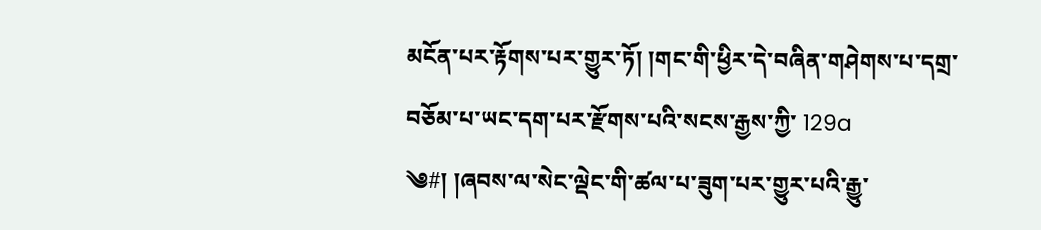མངོན་པར་རྟོགས་པར་གྱུར་ཏོ། །གང་གི་ཕྱིར་དེ་བཞིན་གཤེགས་པ་དགྲ་བཅོམ་པ་ཡང་དག་པར་རྫོགས་པའི་སངས་རྒྱས་ཀྱི་ 129a ༄#། །ཞབས་ལ་སེང་ལྡེང་གི་ཚལ་པ་ཟུག་པར་གྱུར་པའི་རྒྱུ་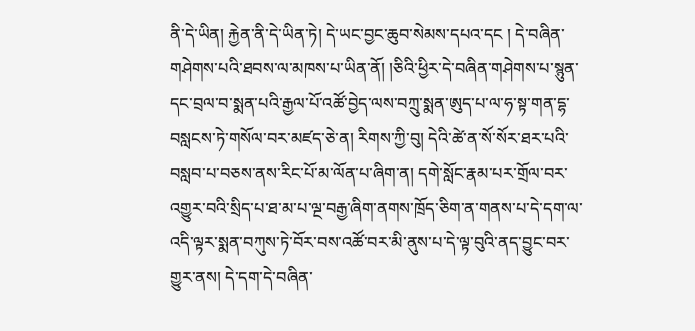ནི་དེ་ཡིན། རྐྱེན་ནི་དེ་ཡིན་ཏེ། དེ་ཡང་བྱང་ཆུབ་སེམས་དཔའ་དང ། དེ་བཞིན་གཤེགས་པའི་ཐབས་ལ་མཁས་པ་ཡིན་ནོ། །ཅིའི་ཕྱིར་དེ་བཞིན་གཤེགས་པ་སྙུན་དང་བྲལ་བ་སྨན་པའི་རྒྱལ་པོ་འཚོ་བྱེད་ལས་བཀྲུ་སྨན་ཨུད་པ་ལ་ཧ་སྟ་གན་དྷ་བསླངས་ཏེ་གསོལ་བར་མཛད་ཅེ་ན། རིགས་ཀྱི་བུ། དེའི་ཚེ་ན་སོ་སོར་ཐར་པའི་བསླབ་པ་བཅས་ནས་རིང་པོ་མ་ལོན་པ་ཞིག་ན། དགེ་སློང་རྣམ་པར་གྲོལ་བར་འགྱུར་བའི་སྲིད་པ་ཐ་མ་པ་ལྔ་བརྒྱ་ཞིག་ནགས་ཁྲོད་ཅིག་ན་གནས་པ་དེ་དག་ལ་འདི་ལྟར་སྨན་བཀུས་ཏེ་བོར་བས་འཚོ་བར་མི་ནུས་པ་དེ་ལྟ་བུའི་ནད་བྱུང་བར་གྱུར་ནས། དེ་དག་དེ་བཞིན་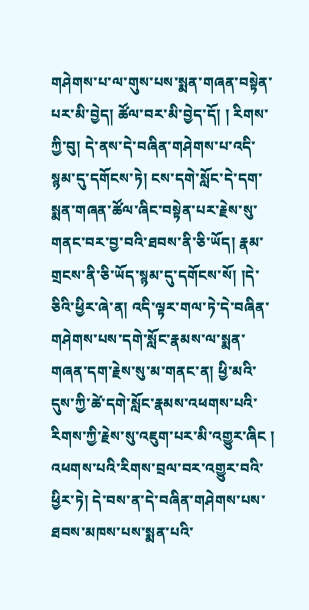གཤེགས་པ་ལ་གུས་པས་སྨན་གཞན་བསྟེན་པར་མི་བྱེད། ཚོལ་བར་མི་བྱེད་དོ། ། རིགས་ཀྱི་བུ། དེ་ནས་དེ་བཞིན་གཤེགས་པ་འདི་སྙམ་དུ་དགོངས་ཏེ། ངས་དགེ་སློང་དེ་དག་སྨན་གཞན་ཚོལ་ཞིང་བསྟེན་པར་རྗེས་སུ་གནང་བར་བྱ་བའི་ཐབས་ནི་ཅི་ཡོད། རྣམ་གྲངས་ནི་ཅི་ཡོད་སྙམ་དུ་དགོངས་སོ། །དེ་ཅིའི་ཕྱིར་ཞེ་ན། འདི་ལྟར་གལ་ཏེ་དེ་བཞིན་གཤེགས་པས་དགེ་སློང་རྣམས་ལ་སྨན་གཞན་དག་རྗེས་སུ་མ་གནང་ན། ཕྱི་མའི་དུས་ཀྱི་ཚེ་དགེ་སློང་རྣམས་འཕགས་པའི་རིགས་ཀྱི་རྗེས་སུ་འཇུག་པར་མི་འགྱུར་ཞིང ། འཕགས་པའི་རིགས་བྲལ་བར་འགྱུར་བའི་ཕྱིར་ཏེ། དེ་བས་ན་དེ་བཞིན་གཤེགས་པས་ཐབས་མཁས་པས་སྨན་པའི་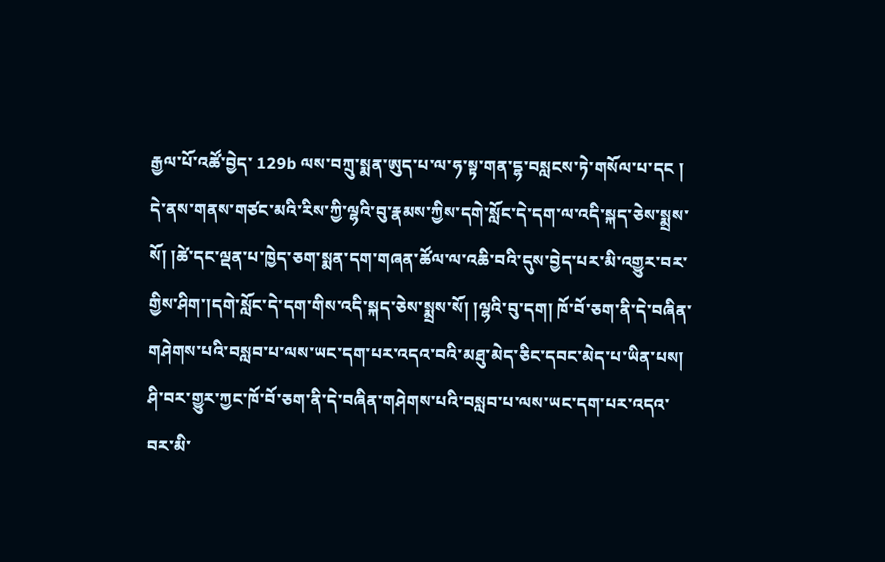རྒྱལ་པོ་འཚོ་བྱེད་ 129b ལས་བཀྲུ་སྨན་ཨུད་པ་ལ་ཧ་སྟ་གན་དྷ་བསླངས་ཏེ་གསོལ་པ་དང ། དེ་ནས་གནས་གཙང་མའི་རིས་ཀྱི་ལྷའི་བུ་རྣམས་ཀྱིས་དགེ་སློང་དེ་དག་ལ་འདི་སྐད་ཅེས་སྨྲས་སོ། །ཚེ་དང་ལྡན་པ་ཁྱེད་ཅག་སྨན་དག་གཞན་ཚོལ་ལ་འཆི་བའི་དུས་བྱེད་པར་མི་འགྱུར་བར་གྱིས་ཤིག་།དགེ་སློང་དེ་དག་གིས་འདི་སྐད་ཅེས་སྨྲས་སོ། །ལྷའི་བུ་དག། ཁོ་བོ་ཅག་ནི་དེ་བཞིན་གཤེགས་པའི་བསླབ་པ་ལས་ཡང་དག་པར་འདའ་བའི་མཐུ་མེད་ཅིང་དབང་མེད་པ་ཡིན་པས། ཤི་བར་གྱུར་ཀྱང་ཁོ་བོ་ཅག་ནི་དེ་བཞིན་གཤེགས་པའི་བསླབ་པ་ལས་ཡང་དག་པར་འདའ་བར་མི་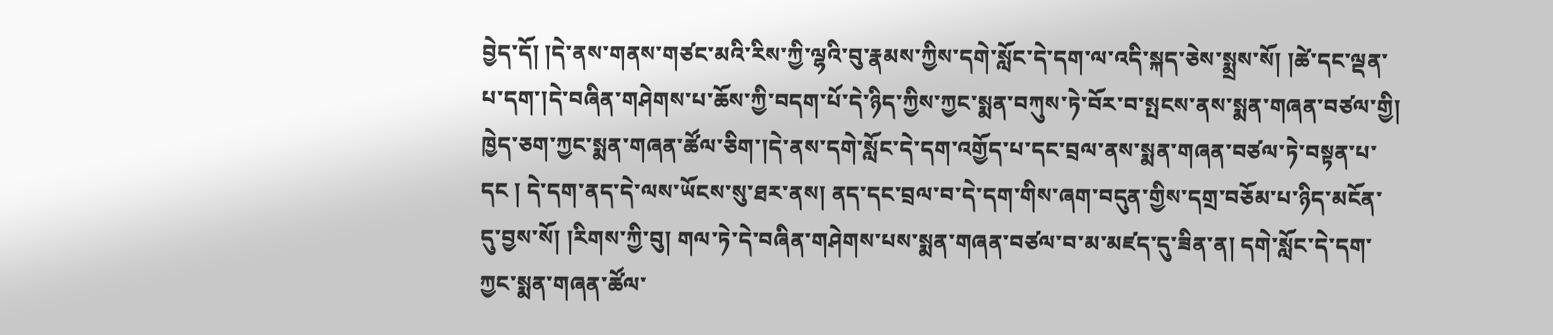བྱེད་དོ། །དེ་ནས་གནས་གཙང་མའི་རིས་ཀྱི་ལྷའི་བུ་རྣམས་ཀྱིས་དགེ་སློང་དེ་དག་ལ་འདི་སྐད་ཅེས་སྨྲས་སོ། །ཚེ་དང་ལྡན་པ་དག་།དེ་བཞིན་གཤེགས་པ་ཆོས་ཀྱི་བདག་པོ་དེ་ཉིད་ཀྱིས་ཀྱང་སྨན་བཀུས་ཏེ་བོར་བ་སྤངས་ནས་སྨན་གཞན་བཙལ་གྱི། ཁྱེད་ཅག་ཀྱང་སྨན་གཞན་ཚོལ་ཅིག་།དེ་ནས་དགེ་སློང་དེ་དག་འགྱོད་པ་དང་བྲལ་ནས་སྨན་གཞན་བཙལ་ཏེ་བསྟན་པ་དང ། དེ་དག་ནད་དེ་ལས་ཡོངས་སུ་ཐར་ནས། ནད་དང་བྲལ་བ་དེ་དག་གིས་ཞག་བདུན་གྱིས་དགྲ་བཅོམ་པ་ཉིད་མངོན་དུ་བྱས་སོ། །རིགས་ཀྱི་བུ། གལ་ཏེ་དེ་བཞིན་གཤེགས་པས་སྨན་གཞན་བཙལ་བ་མ་མཛད་དུ་ཟིན་ན། དགེ་སློང་དེ་དག་ཀྱང་སྨན་གཞན་ཚོལ་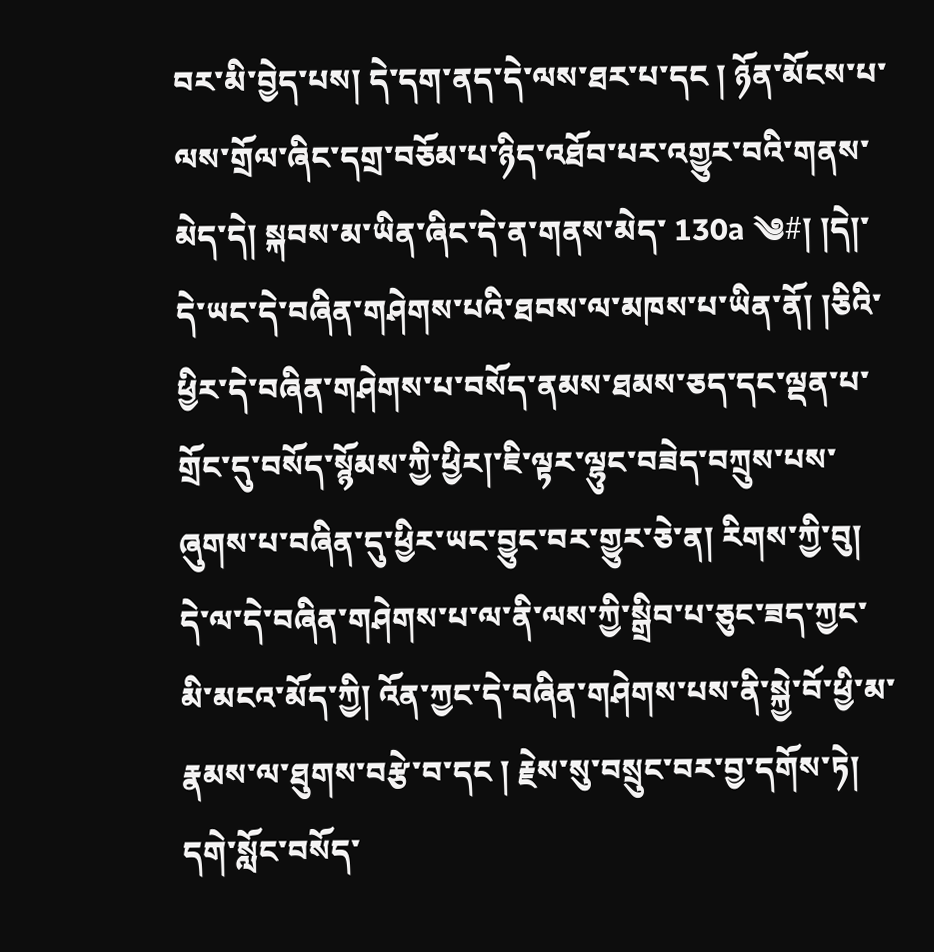བར་མི་བྱེད་པས། དེ་དག་ནད་དེ་ལས་ཐར་པ་དང ། ཉོན་མོངས་པ་ལས་གྲོལ་ཞིང་དགྲ་བཅོམ་པ་ཉིད་འཐོབ་པར་འགྱུར་བའི་གནས་མེད་དེ། སྐབས་མ་ཡིན་ཞིང་དེ་ན་གནས་མེད་ 130a ༄#། །དེ།་དེ་ཡང་དེ་བཞིན་གཤེགས་པའི་ཐབས་ལ་མཁས་པ་ཡིན་ནོ། །ཅིའི་ཕྱིར་དེ་བཞིན་གཤེགས་པ་བསོད་ནམས་ཐམས་ཅད་དང་ལྡན་པ་གྲོང་དུ་བསོད་སྙོམས་ཀྱི་ཕྱིར།་ཇི་ལྟར་ལྷུང་བཟེད་བཀྲུས་པས་ཞུགས་པ་བཞིན་དུ་ཕྱིར་ཡང་བྱུང་བར་གྱུར་ཅེ་ན། རིགས་ཀྱི་བུ། དེ་ལ་དེ་བཞིན་གཤེགས་པ་ལ་ནི་ལས་ཀྱི་སྒྲིབ་པ་ཅུང་ཟད་ཀྱང་མི་མངའ་མོད་ཀྱི། འོན་ཀྱང་དེ་བཞིན་གཤེགས་པས་ནི་སྐྱེ་བོ་ཕྱི་མ་རྣམས་ལ་ཐུགས་བརྩེ་བ་དང ། རྗེས་སུ་བསྲུང་བར་བྱ་དགོས་ཏེ། དགེ་སློང་བསོད་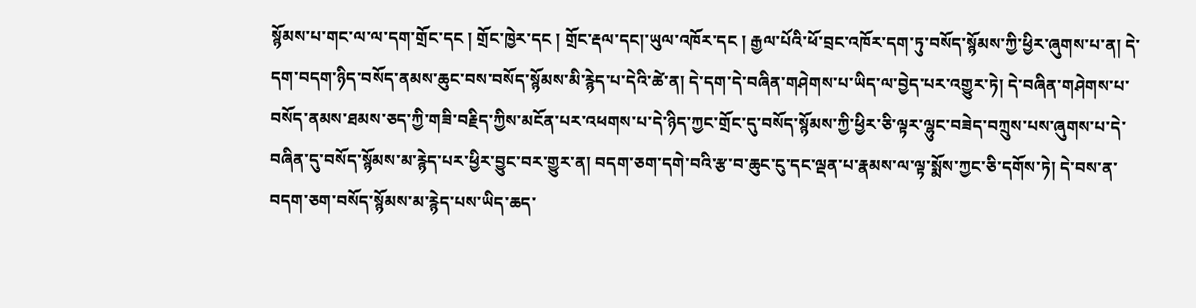སྙོམས་པ་གང་ལ་ལ་དག་གྲོང་དང ། གྲོང་ཁྱེར་དང ། གྲོང་རྡལ་དང།་ཡུལ་འཁོར་དང ། རྒྱལ་པོའི་ཕོ་བྲང་འཁོར་དག་ཏུ་བསོད་སྙོམས་ཀྱི་ཕྱིར་ཞུགས་པ་ན། དེ་དག་བདག་ཉིད་བསོད་ནམས་ཆུང་བས་བསོད་སྙོམས་མི་རྙེད་པ་དེའི་ཚེ་ན། དེ་དག་དེ་བཞིན་གཤེགས་པ་ཡིད་ལ་བྱེད་པར་འགྱུར་ཏེ། དེ་བཞིན་གཤེགས་པ་བསོད་ནམས་ཐམས་ཅད་ཀྱི་གཟི་བརྗིད་ཀྱིས་མངོན་པར་འཕགས་པ་དེ་ཉིད་ཀྱང་གྲོང་དུ་བསོད་སྙོམས་ཀྱི་ཕྱིར་ཅི་ལྟར་ལྷུང་བཟེད་བཀྲུས་པས་ཞུགས་པ་དེ་བཞིན་དུ་བསོད་སྙོམས་མ་རྙེད་པར་ཕྱིར་བྱུང་བར་གྱུར་ན། བདག་ཅག་དགེ་བའི་རྩ་བ་ཆུང་ངུ་དང་ལྡན་པ་རྣམས་ལ་ལྟ་སྨོས་ཀྱང་ཅི་དགོས་ཏེ། དེ་བས་ན་བདག་ཅག་བསོད་སྙོམས་མ་རྙེད་པས་ཡིད་ཆད་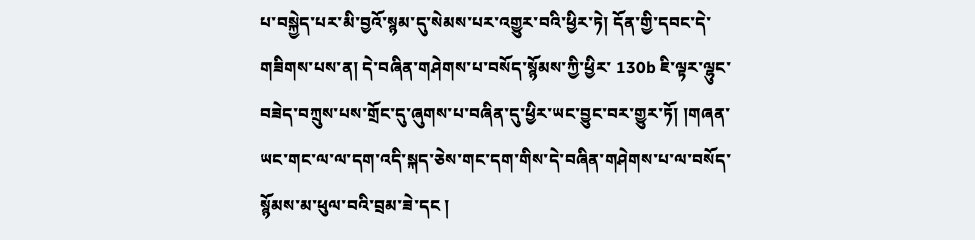པ་བསྐྱེད་པར་མི་བྱའོ་སྙམ་དུ་སེམས་པར་འགྱུར་བའི་ཕྱིར་ཏེ། དོན་གྱི་དབང་དེ་གཟིགས་པས་ན། དེ་བཞིན་གཤེགས་པ་བསོད་སྙོམས་ཀྱི་ཕྱིར་ 130b ཇི་ལྟར་ལྷུང་བཟེད་བཀྲུས་པས་གྲོང་དུ་ཞུགས་པ་བཞིན་དུ་ཕྱིར་ཡང་བྱུང་བར་གྱུར་ཏོ། །གཞན་ཡང་གང་ལ་ལ་དག་འདི་སྐད་ཅེས་གང་དག་གིས་དེ་བཞིན་གཤེགས་པ་ལ་བསོད་སྙོམས་མ་ཕུལ་བའི་བྲམ་ཟེ་དང །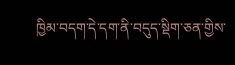ཁྱིམ་བདག་དེ་དག་ནི་བདུད་སྡིག་ཅན་གྱིས་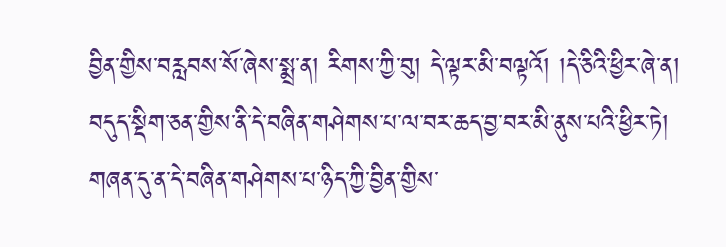བྱིན་གྱིས་བརླབས་སོ་ཞེས་སྨྲ་ན། རིགས་ཀྱི་བུ། དེ་ལྟར་མི་བལྟའོ། །དེ་ཅིའི་ཕྱིར་ཞེ་ན། བདུད་སྡིག་ཅན་གྱིས་ནི་དེ་བཞིན་གཤེགས་པ་ལ་བར་ཆད་བྱ་བར་མི་ནུས་པའི་ཕྱིར་ཏེ། གཞན་དུ་ན་དེ་བཞིན་གཤེགས་པ་ཉིད་ཀྱི་བྱིན་གྱིས་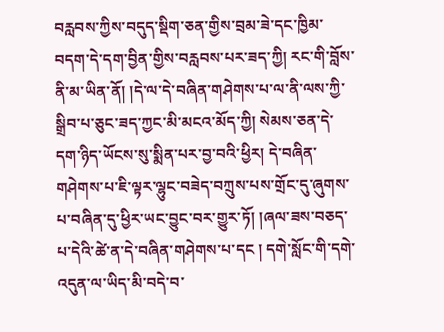བརླབས་ཀྱིས་བདུད་སྡིག་ཅན་གྱིས་བྲམ་ཟེ་དང་ཁྱིམ་བདག་དེ་དག་བྱིན་གྱིས་བརླབས་པར་ཟད་ཀྱི། རང་གི་བློས་ནི་མ་ཡིན་ནོ། །དེ་ལ་དེ་བཞིན་གཤེགས་པ་ལ་ནི་ལས་ཀྱི་སྒྲིབ་པ་ཅུང་ཟད་ཀྱང་མི་མངའ་མོད་ཀྱི། སེམས་ཅན་དེ་དག་ཉིད་ཡོངས་སུ་སྨིན་པར་བྱ་བའི་ཕྱིར། དེ་བཞིན་གཤེགས་པ་ཇི་ལྟར་ལྷུང་བཟེད་བཀྲུས་པས་གྲོང་དུ་ཞུགས་པ་བཞིན་དུ་ཕྱིར་ཡང་བྱུང་བར་གྱུར་ཏོ། །ཞལ་ཟས་བཅད་པ་དེའི་ཚེ་ན་དེ་བཞིན་གཤེགས་པ་དང ། དགེ་སློང་གི་དགེ་འདུན་ལ་ཡིད་མི་བདེ་བ་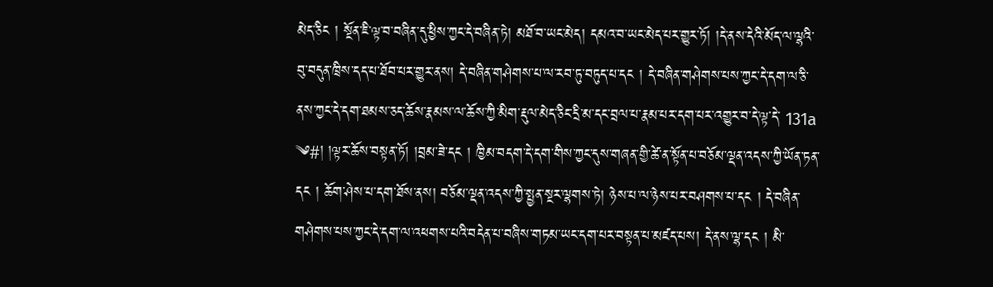མེད་ཅིང ། སྔོན་ཇི་ལྟ་བ་བཞིན་དུ་ཕྱིས་ཀྱང་དེ་བཞིན་ཏེ། མཐོ་བ་ཡང་མེད། དམའ་བ་ཡང་མེད་པར་གྱུར་ཏོ། །དེ་ནས་དེའི་མོད་ལ་ལྷའི་བུ་བདུན་ཁྲིས་དད་པ་ཐོབ་པར་གྱུར་ནས། དེ་བཞིན་གཤེགས་པ་ལ་རབ་ཏུ་བཏུད་པ་དང ། དེ་བཞིན་གཤེགས་པས་ཀྱང་དེ་དག་ལ་ཅི་ནས་ཀྱང་དེ་དག་ཐམས་ཅད་ཆོས་རྣམས་ལ་ཆོས་ཀྱི་མིག་རྡུལ་མེད་ཅིང་དྲི་མ་དང་བྲལ་པ་རྣམ་པར་དག་པར་འགྱུར་བ་དེ་ལྟ་དེ་ 131a ༄#། །ལྟར་ཆོས་བསྟན་ཏོ། །བྲམ་ཟེ་དང ། ཁྱིམ་བདག་དེ་དག་གིས་ཀྱང་དུས་གཞན་གྱི་ཚེ་ན་སྟོན་པ་བཅོམ་ལྡན་འདས་ཀྱི་ཡོན་ཏན་དང ། ཆོག་ཤེས་པ་དག་ཐོས་ནས། བཅོམ་ལྡན་འདས་ཀྱི་སྤྱན་སྔར་ལྷགས་ཏེ། ཉེས་པ་ལ་ཉེས་པར་བཤགས་པ་དང ། དེ་བཞིན་གཤེགས་པས་ཀྱང་དེ་དག་ལ་འཕགས་པའི་བདེན་པ་བཞིས་གཏམ་ཡང་དག་པར་བསྟན་པ་མཛད་པས། དེ་ནས་ལྷ་དང ། མི་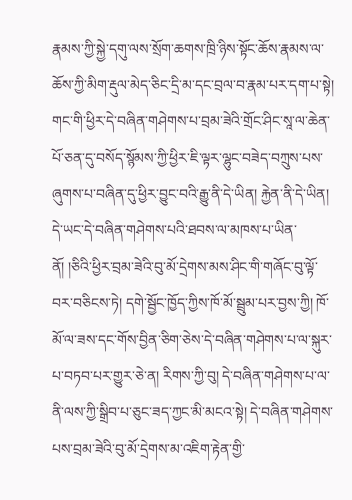རྣམས་ཀྱི་སྐྱེ་དགུ་ལས་སྲོག་ཆགས་ཁྲི་ཉིས་སྟོང་ཆོས་རྣམས་ལ་ཆོས་ཀྱི་མིག་རྡུལ་མེད་ཅིང་དྲི་མ་དང་བྲལ་བ་རྣམ་པར་དག་པ་སྟེ། གང་གི་ཕྱིར་དེ་བཞིན་གཤེགས་པ་བྲམ་ཟེའི་གྲོང་ཤིང་སཱ་ལ་ཆེན་པོ་ཅན་དུ་བསོད་སྙོམས་ཀྱི་ཕྱིར་ཇི་ལྟར་ལྷུང་བཟེད་བཀྲུས་པས་ཞུགས་པ་བཞིན་དུ་ཕྱིར་བྱུང་བའི་རྒྱུ་ནི་དེ་ཡིན། རྐྱེན་ནི་དེ་ཡིན། དེ་ཡང་དེ་བཞིན་གཤེགས་པའི་ཐབས་ལ་མཁས་པ་ཡིན་ནོ། །ཅིའི་ཕྱིར་བྲམ་ཟེའི་བུ་མོ་དྲེགས་མས་ཤིང་གི་གཞོང་བུ་ལྟོ་བར་བཅིངས་ཏེ། དགེ་སྦྱོང་ཁྱོད་ཀྱིས་ཁོ་མོ་སྦྲུམ་པར་བྱས་ཀྱི། ཁོ་མོ་ལ་ཟས་དང་གོས་བྱིན་ཅིག་ཅེས་དེ་བཞིན་གཤེགས་པ་ལ་སྐུར་པ་བཏབ་པར་གྱུར་ཅེ་ན། རིགས་ཀྱི་བུ། དེ་བཞིན་གཤེགས་པ་ལ་ནི་ལས་ཀྱི་སྒྲིབ་པ་ཅུང་ཟད་ཀྱང་མི་མངའ་སྟེ། དེ་བཞིན་གཤེགས་པས་བྲམ་ཟེའི་བུ་མོ་དྲེགས་མ་འཇིག་རྟེན་གྱི་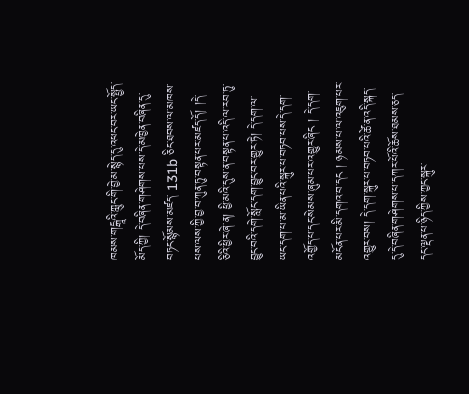ཁམས་གངྒཱའི་ཀླུང་གི་བྱེ་མ་སྙེད་དུ་འཕང་བར་ཡང་སྤྱོད་མོད་ཀྱི། དེ་བཞིན་གཤེགས་པས་དེ་མཁྱེན་བཞིན་དུ་བཏང་སྙོམས་མཛད་ 131b ཅིང་ཐབས་ལ་མཁས་པས་ལས་ཀྱི་བྱ་བ་ཀུན་ཏུ་བསྟན་པར་མཛད་དོ། །དེ་ཅིའི་ཕྱིར་ཞེ་ན། ཕྱི་མའི་དུས་ན་བསྟན་པ་འདི་ལ་རབ་ཏུ་བྱུང་བའི་དགེ་སློང་དག་བྱུང་བར་གྱུར་ཏེ། དེ་དག་ལ་ཡང་དག་པ་མ་ཡིན་པའི་སྐུར་པ་བཏབ་པས་དེ་དག་འགྱོད་པ་དང་སེམས་ཞུམ་པར་འགྱུར་ཞིང ། དེ་དག་མངོན་པར་མི་དགའ་བ་དང ། ཉམས་པ་ལ་འཇུག་པར་འགྱུར་བས། དེ་དག་སྐུར་པ་བཏབ་པའི་ཚེ་ན་འདི་སྐད་དུ་དེ་བཞིན་གཤེགས་པ་དཀར་པོའི་ཆོས་ཐམས་ཅད་དང་ལྡན་པ་ཉིད་ཀྱིས་ཀྱང་སྐུར་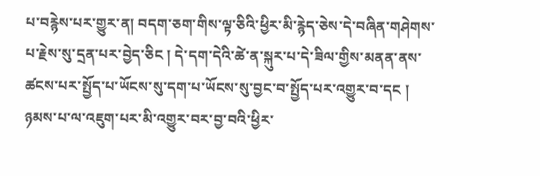པ་བརྙེས་པར་གྱུར་ན། བདག་ཅག་གིས་ལྟ་ཅིའི་ཕྱིར་མི་རྙེད་ཅེས་དེ་བཞིན་གཤེགས་པ་རྗེས་སུ་དྲན་པར་བྱེད་ཅིང ། དེ་དག་དེའི་ཚེ་ན་སྐུར་པ་དེ་ཟིལ་གྱིས་མནན་ནས་ཚངས་པར་སྤྱོད་པ་ཡོངས་སུ་དག་པ་ཡོངས་སུ་བྱང་བ་སྤྱོད་པར་འགྱུར་བ་དང ། ཉམས་པ་ལ་འཇུག་པར་མི་འགྱུར་བར་བྱ་བའི་ཕྱིར་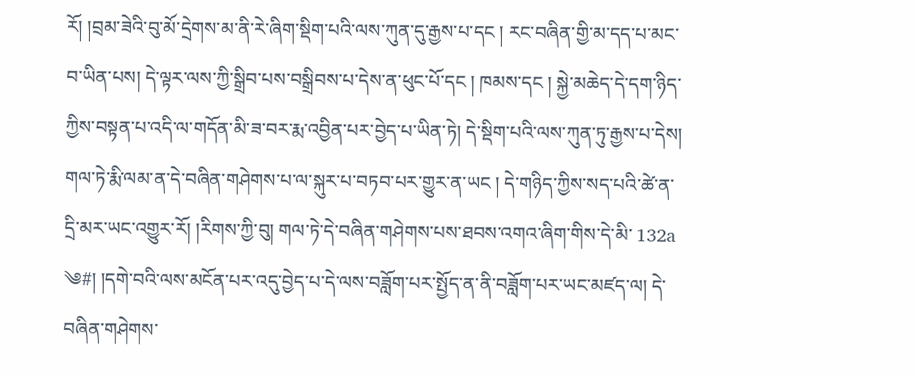རོ། །བྲམ་ཟེའི་བུ་མོ་དྲེགས་མ་ནི་རེ་ཞིག་སྡིག་པའི་ལས་ཀུན་དུ་རྒྱས་པ་དང ། རང་བཞིན་གྱི་མ་དད་པ་མང་བ་ཡིན་པས། དེ་ལྟར་ལས་ཀྱི་སྒྲིབ་པས་བསྒྲིབས་པ་དེས་ན་ཕུང་པོ་དང ། ཁམས་དང ། སྐྱེ་མཆེད་དེ་དག་ཉིད་ཀྱིས་བསྟན་པ་འདི་ལ་གདོན་མི་ཟ་བར་རྨ་འབྱིན་པར་བྱེད་པ་ཡིན་ཏེ། དེ་སྡིག་པའི་ལས་ཀུན་ཏུ་རྒྱས་པ་དེས། གལ་ཏེ་རྨི་ལམ་ན་དེ་བཞིན་གཤེགས་པ་ལ་སྐུར་པ་བཏབ་པར་གྱུར་ན་ཡང ། དེ་གཉིད་ཀྱིས་སད་པའི་ཚེ་ན་དྲི་མར་ཡང་འགྱུར་རོ། །རིགས་ཀྱི་བུ། གལ་ཏེ་དེ་བཞིན་གཤེགས་པས་ཐབས་འགའ་ཞིག་གིས་དེ་མི་ 132a ༄#། །དགེ་བའི་ལས་མངོན་པར་འདུ་བྱེད་པ་དེ་ལས་བཟློག་པར་སྤྱོད་ན་ནི་བཟློག་པར་ཡང་མཛད་ལ། དེ་བཞིན་གཤེགས་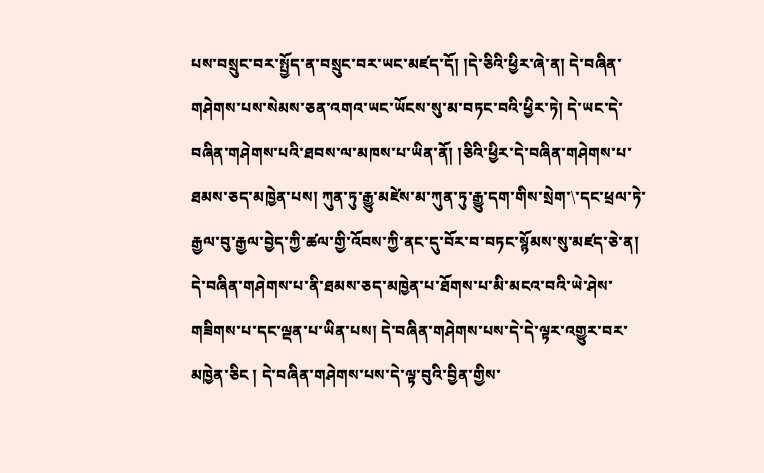པས་བསྲུང་བར་སྤྱོད་ན་བསྲུང་བར་ཡང་མཛད་དོ། །དེ་ཅིའི་ཕྱིར་ཞེ་ན། དེ་བཞིན་གཤེགས་པས་སེམས་ཅན་འགའ་ཡང་ཡོངས་སུ་མ་བཏང་བའི་ཕྱིར་ཏེ། དེ་ཡང་དེ་བཞིན་གཤེགས་པའི་ཐབས་ལ་མཁས་པ་ཡིན་ནོ། །ཅིའི་ཕྱིར་དེ་བཞིན་གཤེགས་པ་ཐམས་ཅད་མཁྱེན་པས། ཀུན་ཏུ་རྒྱུ་མཛེས་མ་ཀུན་ཏུ་རྒྱུ་དག་གིས་སྲེག་\་དང་ཕྲལ་ཏེ་རྒྱལ་བུ་རྒྱལ་བྱེད་ཀྱི་ཚལ་གྱི་འོབས་ཀྱི་ནང་དུ་བོར་བ་བཏང་སྙོམས་སུ་མཛད་ཅེ་ན། དེ་བཞིན་གཤེགས་པ་ནི་ཐམས་ཅད་མཁྱེན་པ་ཐོགས་པ་མི་མངའ་བའི་ཡེ་ཤེས་གཟིགས་པ་དང་ལྡན་པ་ཡིན་པས། དེ་བཞིན་གཤེགས་པས་དེ་དེ་ལྟར་འགྱུར་བར་མཁྱེན་ཅིང ། དེ་བཞིན་གཤེགས་པས་དེ་ལྟ་བུའི་བྱིན་གྱིས་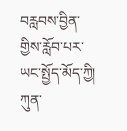བརླབས་བྱིན་གྱིས་རློབ་པར་ཡང་སྤྱོད་མོད་ཀྱི། ཀུན་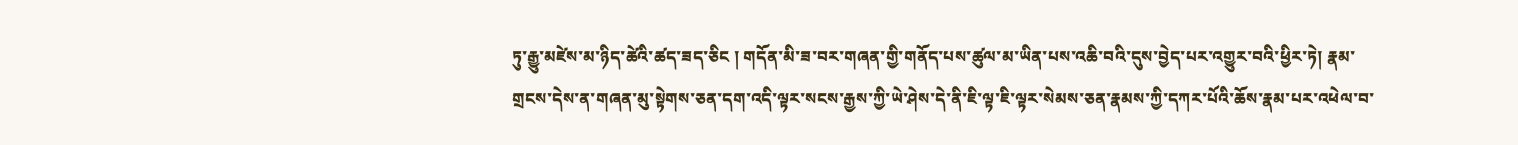ཏུ་རྒྱུ་མཛེས་མ་ཉིད་ཚེའི་ཚད་ཟད་ཅིང ། གདོན་མི་ཟ་བར་གཞན་གྱི་གནོད་པས་ཚུལ་མ་ཡིན་པས་འཆི་བའི་དུས་བྱེད་པར་འགྱུར་བའི་ཕྱིར་ཏེ། རྣམ་གྲངས་དེས་ན་གཞན་མུ་སྟེགས་ཅན་དག་འདི་ལྟར་སངས་རྒྱས་ཀྱི་ཡེ་ཤེས་དེ་ནི་ཇི་ལྟ་ཇི་ལྟར་སེམས་ཅན་རྣམས་ཀྱི་དཀར་པོའི་ཆོས་རྣམ་པར་འཕེལ་བ་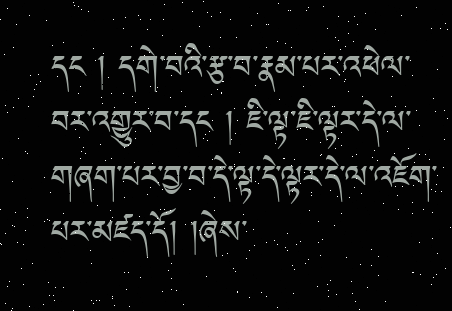དང ། དགེ་བའི་རྩ་བ་རྣམ་པར་འཕེལ་བར་འགྱུར་བ་དང ། ཇི་ལྟ་ཇི་ལྟར་དེ་ལ་གཞག་པར་བྱ་བ་དེ་ལྟ་དེ་ལྟར་དེ་ལ་འཇོག་པར་མཛད་དོ། །ཞེས་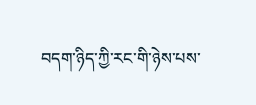བདག་ཉིད་ཀྱི་རང་གི་ཉེས་པས་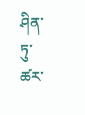ཤིན་ཏུ་ཚར་